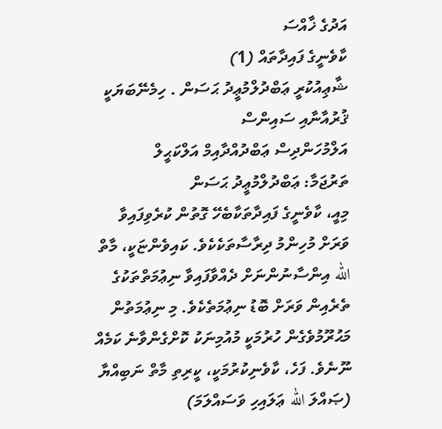އަދުގެ ޚާއްސަ
ކާވެނީގެ ފައިދާތައް (1)
ޝާޢިއުކުރީ ޢަބްދުލްމުޢީދު ޙަސަން . ހިމެނޭބަޔަކީ ޤުރުއާނާއި ސައިންސް
އަލްމުހަންދިސް ޢަބްދުއްދާއިމް އަލްކަޙީލް
ތަރުޖަމާ: ޢަބްދުލްމުޢީދު ޙަސަން
މިއީ، ކާވެނީގެ ފައިދާތަކާބެހޭ ގޮތުން ކުރެވިފައިވާ ވަރަށް މުހިންމު ދިރާސާތަކެކެވެ. ކައިވެންޏަކީ، މާތް الله އިންސާނުންނަށް ދެއްވާފައިވާ ނިޢުމަތްތަކުގެ ތެރެއިން ވަރަށް ބޮޑު ނިޢުމަތެކެވެ. މި ނިޢުމަތުން މަޙުރޫމުވެގެން ހުރުމަކީ މުއުމިނަކު ކޮށްގެންވާނެ ކަމެއް ނޫނެވެ. ފަހެ، ކާވެނިކުރުމަކީ، ކީރިތި މާތް ނަބިއްޔާ (ޞައްލަ الله ޢަލައިހި ވަސައްލަމަ)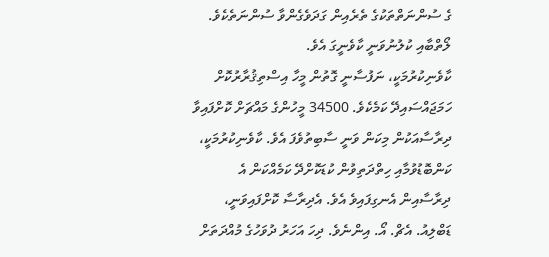ގެ ސުންނަތްތަކުގެ ތެރެއިން ގަދަވެގެންވާ ސުންނަތެކެވެ.
ލޯތްބާއި ކުލުނުވަނީ ކާވެނީގަ އެވެ.
ކާވެނިކުރުމަކީ، ނަފުސާނީ ގޮތުން މީހާ އިސްތިޤުރާރުކޮށް ހަމަޖައްސައިދޭ ކަމެކެވެ. 34500 މީހުންގެ މައްޗަށް ކޮށްފައިވާ ދިރާސާއަކުން މިކަން ވަނީ ސާބިތުވެފަ އެވެ. ކާވެނިކުރުމަކީ، ކަންބޮޑުވުމާއި ހިތްދަތިވުން ކުޑަކޮށްދޭ ކަމެއްކަން އެ ދިރާސާއިން އެނގިފައިވެ އެވެ. އެދިރާސާ ކޮށްފައިވަނީ، ޑަބްލިއު. އެޗް. އޯ. އިންނެވެ. ދިހަ އަހަރު ދުވަހުގެ މުއްދަތަށް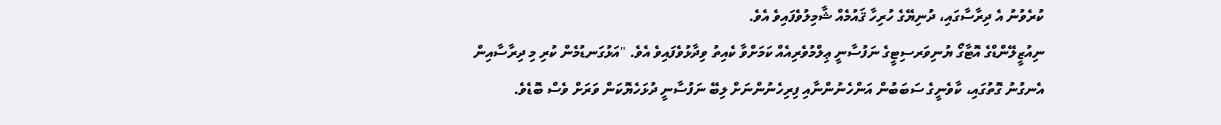ކުރެވުނު އެ ދިރާސާގައި، ދުނިޔޭގެ ހުރިހާ ޤައުމެއް ޝާމިލުވެފައިވެ އެވެ.
ނިއުޒީލޭންޑްގެ އޮޓާގޯ ޔުނިވަރސިޓީގެ ނަފުސާނީ ޢިލްމުވެރިއެއް ކަމަށްވާ ކެއިތު ވިދާޅުވެފައިވެ އެވެ. "އަޅުގަނޑުމެން ކުރި މި ދިރާސާއިން އެނގުނު ގޮތުގައި، ކާވެނީގެ ސަބަބުން އަންހެނުންނާއި ފިރިހެނުންނަށް ލިބޭ ނަފުސާނީ ދުޅަހެޔޮކަން ވަރަށް ވެސް ބޮޑެވެ.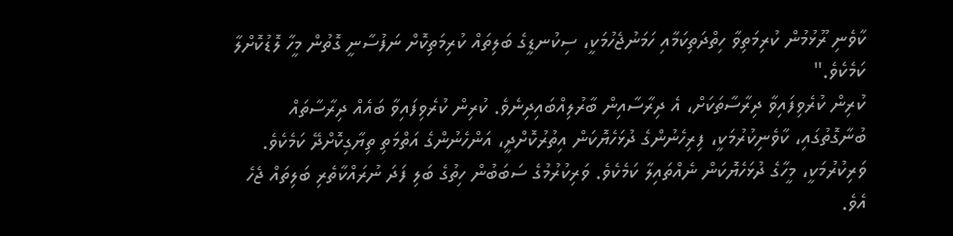ކާވެނި ރޫޅުމުން ކުރިމަތިވާ ހިތްދަތިކަމާއި ހަމަނުޖެހުމަކީ، ސިކުނޑީގެ ބަލިތައް ކުރިމަތިކޮށް ނަފުސާނީ ގޮތުން މީހާ ލޮޑުކޮށްލާ ކަމެކެވެ."
ކުރިން ކުރެވިފައިވާ ދިރާސާތަކަށް، އެ ދިރާސާއިން ބާރުލިއްބައިދިނެވެ. ކުރިން ކުރެވިފައިވާ ބައެއް ދިރާސާތައް ބުނާގޮތުގައި، ކާވެނިކުރުމަކީ، ފިރިހެނުންގެ ދުޅަހެޔޮކަން އިތުރުކޮށްދީ، އަންހެނުންގެ އަތްމަތި ތިޔާގިކޮށްދޭ ކަމެކެވެ. ވަރިކުރުމަކީ، މީހާގެ ދުޅަހެޔޮކަން ނެއްތައިލާ ކަމެކެވެ. ވަރިކުރުމުގެ ސަބަބުން ހިތުގެ ބަލި ފަދަ ނުރައްކާތެރި ބަލިތައް ޖެހެ އެވެ.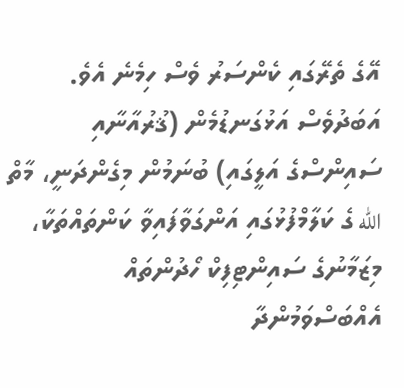އޭގެ ތެރޭގައި ކެންސަރު ވެސް ހިމެނެ އެވެ.
އަބަދުވެސް އަޅުގަނޑުމެން (ޤުރުއާނާއި ސައިންސްގެ އަލީގައި) ބުނަމުން މިގެންދަނީ، މާތް الله ގެ ކަލާމްފުޅުގައި އަންގަވާފައިވާ ކަންތައްތަކާ، މިޒަމާނުގެ ސައިންޓިފިކް ހޯދުންތައް އެއްބަސްވަމުންދާ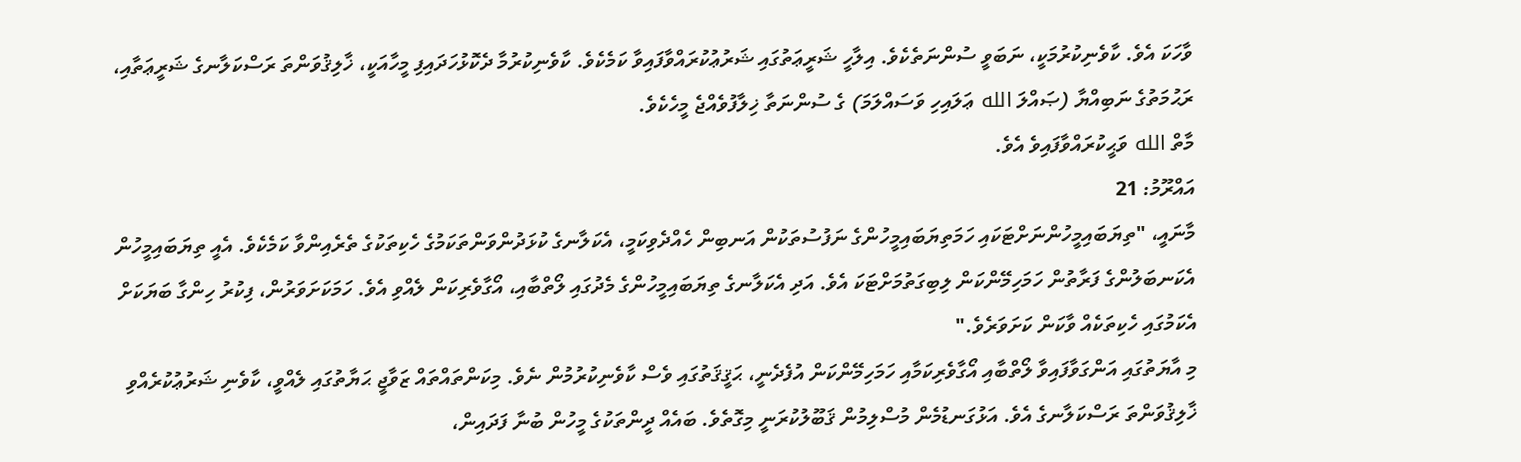ވާހަކަ އެވެ. ކާވެނިކުރުމަކީ، ނަބަވީ ސުންނަތެކެވެ. އިލާހީ ޝަރީޢަތުގައި ޝަރުޢުކުރައްވާފައިވާ ކަމެކެވެ. ކާވެނިކުރުމާ ދެކޮޅުހަދައިފި މީހާއަކީ، ޚާލިޤުވަންތަ ރަސްކަލާނގެ ޝަރީޢަތާއި، ރަޙުމަތުގެ ނަބިއްޔާ (ޞައްލަ الله ޢަލައިހި ވަސައްލަމަ) ގެ ސުންނަތާ ޚިލާފުވެއްޖެ މީހެކެވެ.
މާތް الله ވަޙީކުރައްވާފައިވެ އެވެ.
އައްރޫމު: 21
މާނައީ، "ތިޔަބައިމީހުންނަށްޓަކައި ހަމަތިޔަބައިމީހުންގެ ނަފުސުތަކުން އަނބިން ހެއްދެވިކަމީ، އެކަލާނގެ ކުޅަދުންވަންތަކަމުގެ ހެކިތަކުގެ ތެރެއިންވާ ކަމެކެވެ. އެއީ ތިޔަބައިމީހުން އެކަނބަލުންގެ ފަރާތުން ހަމަހިމޭންކަން ލިބިގަތުމަށްޓަކަ އެވެ. އަދި އެކަލާނގެ ތިޔަބައިމީހުންގެ މެދުގައި ލޯތްބާއި، އޯގާވެރިކަން ލެއްވި އެވެ. ހަމަކަށަވަރުން، ފިކުރު ހިންގާ ބަޔަކަށް އެކަމުގައި ހެކިތަކެއް ވާކަން ކަށަވަރެވެ."
މި އާޔަތުގައި އަންގަވާފައިވާ ލޯތްބާއި އޯގާވެރިކަމާއި ހަމަހިމޭންކަން އުފެދެނީ، ޙަޤީޤަތުގައި ވެސް ކާވެނިކުރުމުން ނެވެ. މިކަންތައްތައް ޒަވާޖީ ޙަޔާތުގައި ލެއްވީ، ކާވެނި ޝަރުޢުކުރެއްވި ޚާލިޤުވަންތަ ރަސްކަލާނގެ އެވެ. އަޅުގަނޑުމެން މުސްލިމުން ޤަބޫލުކުރަނީ މިގޮތެވެ. ބައެއް ދީންތަކުގެ މީހުން ބުނާ ފަދައިން،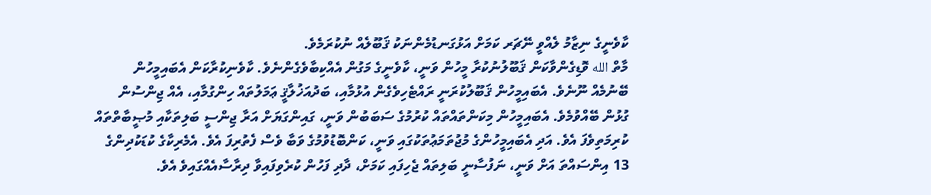ކާވެނީގެ ނިޒާމު ލެއްވީ ނޭޗަރ ކަމަށް އަޅުގަނޑުމެންނަކު ޤަބޫލެއް ނުކުރަމެވެ.
މާތް الله ވޮޑިގެންވާކަން ޤަބޫލުނުކުރާ މީހުން ވަނީ، ކާވެނީގެ މަގުން އެއްކިބާވެގެންނެވެ. ކާވެނިކުރާކަން އެބައިމީހުން ބޭނުމެއް ނޫނެވެ. އެބައިމީހުން ޤަބޫލުކުރަނީ ރައްޓެހިވެގެން އުޅުމާއި، ބަދުއަޚުލާޤީ ޢަމަލުތައް ހިންގުމާއި، އެއް ޖިންސުން ގުޅުން ބޭއްވުމެވެ. އެބައިމީހުން މިކަންތައްތައް ކުރުމުގެ ސަބަބުން ވަނީ، ގައިންގަޔަށް އަރާ ޖިންސީ ބަލިތަކާއި މުޞީބާތްތައް ކުރިމަތިވެފަ އެވެ. އަދި އެބައިމީހުންގެ މުޖުތަމަޢުތަކުގައި ވަނީ، ކަންބޮޑުވުމުގެ ވަބާ ވެސް ފެތުރިފަ އެވެ. އެމެރިކާގެ ކުޑަކުދިންގެ 13 އިންސައްތަ އަށް ވަނީ، ނަފުސާނީ ބަލިތައް ޖެހިފައި ކަމަށް، ދާދި ފަހުން ކުރެވިފައިވާ ދިރާސާއެއްގައިވެ އެވެ.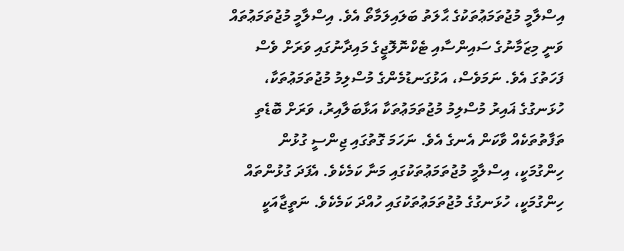އިސްލާމީ މުޖުތަމަޢުތަކުގެ ޙާލަތު ބަލައިލަމާތޯ އެވެ. އިސްލާމީ މުޖުތަމަޢުތައް ވަނީ މިޒަމާނުގެ ސައިންސާއި ޓެކްނޮލޮޖީގެ މައިދާނުގައި ވަރަށް ވެސް ފަހަތުގަ އެވެ. ނަމަވެސް، އަޅުގަނޑުމެންގެ މުސްލިމު މުޖުތަމަޢުތަކާ، ހުޅަނގުގެ ޣައިރު މުސްލިމު މުޖުތަމަޢުތަކާ އަޅާބަލާއިރު، ވަރަށް ބޮޑެތި ތަފާތުތަކެއް ވާކަން އެނގެ އެވެ. ނަހަމަ ގޮތުގައި ޖިންސީ ގުޅުން ހިންގުމަކީ، އިސްލާމީ މުޖުތަމަޢުތަކުގައި މަނާ ކަމެކެވެ. އެފަދަ ގުޅުންތައް ހިންގުމަކީ، ހުޅަނގުގެ މުޖުތަމަޢުތަކުގައި ހުއްދަ ކަމެކެވެ. ނަތީޖާއަކީ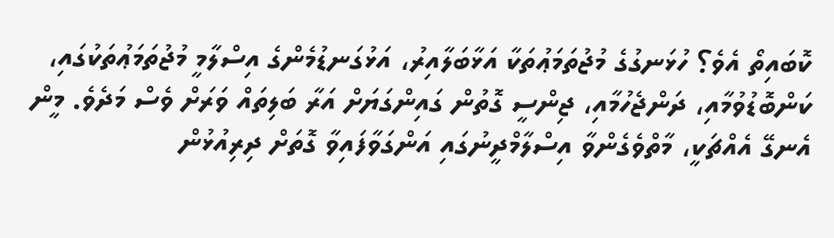ކޮބައިތޯ އެވެ؟ ހުޅަނގުގެ މުޖުތަމަޢުތަކާ އަޅާބަލާއިރު، އަޅުގަނޑުމެންގެ އިސްލާމީ މުޖުތަމަޢުތަކުގައި، ކަންބޮޑުވުމާއި، ދަންޖެހުމާއި، ޖިންސީ ގޮތުން ގައިންގަޔަށް އަރާ ބަލިތައް ވަރަށް ވެސް މަދެވެ. މީން އެނގޭ އެއްޗަކީ، މާތްވެގެންވާ އިސްލާމްދީނުގައި އަންގަވާފައިވާ ގޮތަށް ދިރިއުޅުން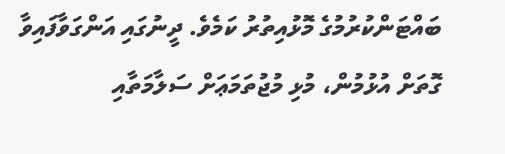ބައްޓަންކުރުމުގެ މޮޅުއިތުރު ކަމެވެ. ދީނުގައި އަންގަވާފައިވާ ގޮތަށް އުޅުމުން، މުޅި މުޖުތަމަޢަށް ސަލާމަތާއި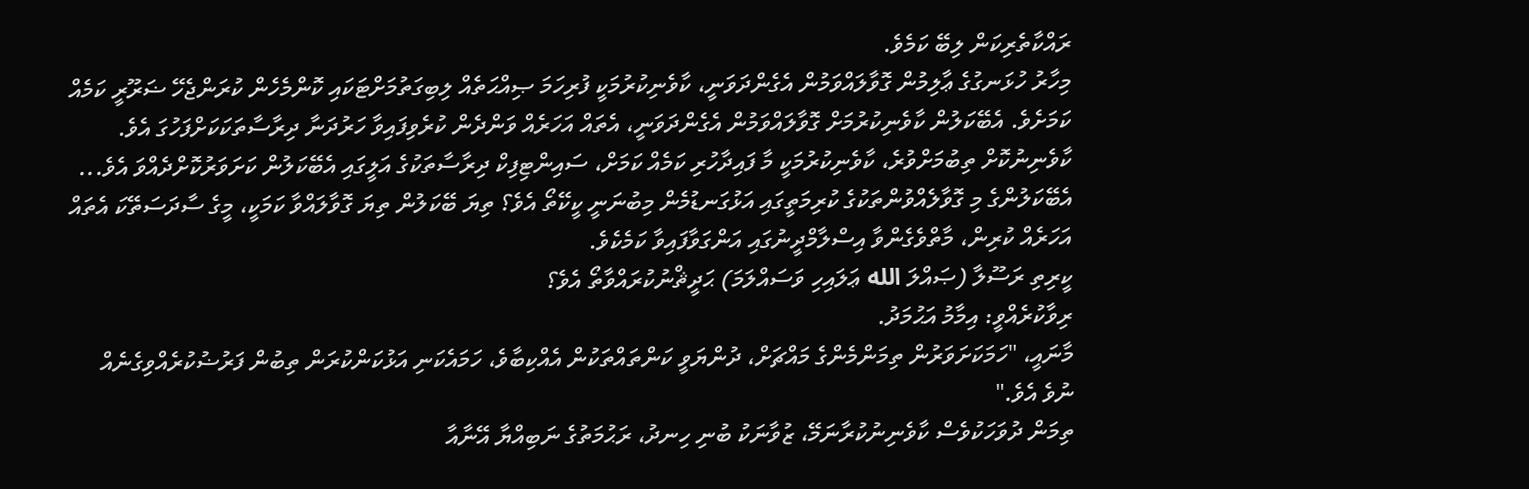ރައްކާތެރިކަން ލިބޭ ކަމެވެ.
މިހާރު ހުޅަނގުގެ ޢާލިމުން ގޮވާލައްވަމުން އެގެންދަވަނީ، ކާވެނިކުރުމަކީ ފުރިހަމަ ޞިއްޙަތެއް ލިބިގަތުމަށްޓަކައި ކޮންމެހެން ކުރަންޖެހޭ ޟަރޫރީ ކަމެއް ކަމަށެވެ. އެބޭކަލުން ކާވެނިކުރުމަށް ގޮވާލައްވަމުން އެގެންދަވަނީ، އެތައް އަހަރެއް ވަންދެން ކުރެވިފައިވާ ހަރުދަނާ ދިރާސާތަކަކަށްފަހުގަ އެވެ. ކާވެނިނުކޮށް ތިބުމަށްވުރެ، ކާވެނިކުރުމަކީ މާ ފައިދާހުރި ކަމެއް ކަމަށް، ސައިންޓިފިކް ދިރާސާތަކުގެ އަލީގައި އެބޭކަލުން ކަށަވަރުކޮށްދެއްވަ އެވެ... އެބޭކަލުންގެ މި ގޮވާލެއްވުންތަކުގެ ކުރިމަތީގައި އަޅުގަނޑުމެން މިބުނަނީ ކީކޭތޯ އެވެ؟ ތިޔަ ބޭކަލުން ތިޔަ ގޮވާލައްވާ ކަމަކީ، މީގެ ސާދަސަތޭކަ އެތައް އަހަރެއް ކުރިން، މާތްވެގެންވާ އިސްލާމްދީނުގައި އަންގަވާފައިވާ ކަމެކެވެ.
ކީރިތި ރަސޫލާ (ޞައްލަ الله ޢަލައިހި ވަސައްލަމަ) ޙަދީޘްނުކުރައްވާތޯ އެވެ؟
ރިވާކުރެއްވީ: އިމާމު އަޙުމަދު.
މާނައީ، "ހަމަކަށަވަރުން ތިމަންމެންގެ މައްޗަށް، ދުންޔަވީ ކަންތައްތަކުން އެއްކިބާވެ، ހަމައެކަނި އަޅުކަންކުރަން ތިބުން ފަރުޟުކުރެއްވިގެނެއް ނުވެ އެވެ."
ތިމަން ދުވަހަކުވެސް ކާވެނިނުކުރާނަމޭ، ޒުވާނަކު ބުނި ހިނދު، ރަޙުމަތުގެ ނަބިއްޔާ އޭނާއާ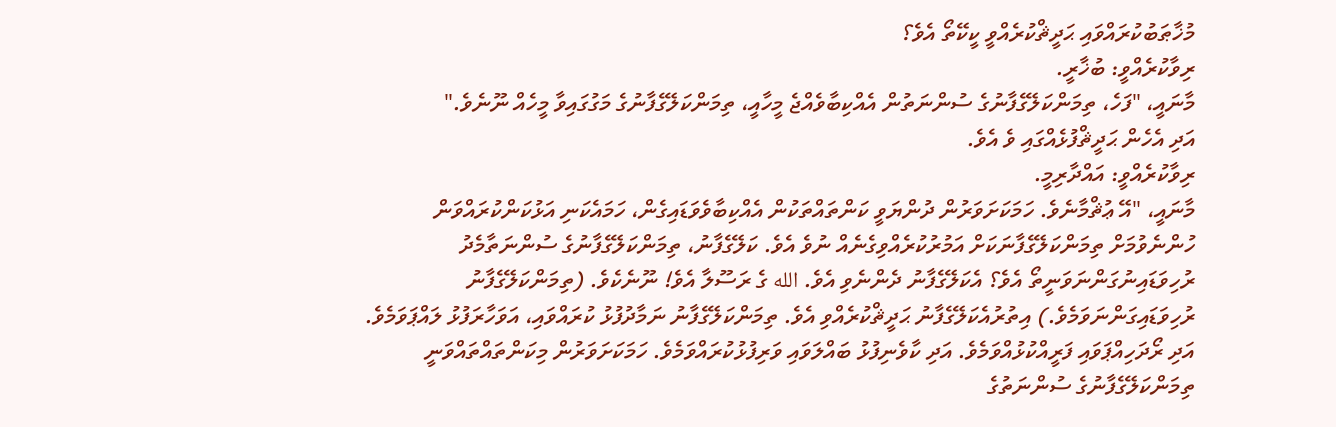މުޚާޠަބުކުރައްވައި ޙަދީޘްކުރެއްވީ ކީކޭތޯ އެވެ؟
ރިވާކުރެއްވީ: ބުޚާރީ.
މާނައީ، "ފަހެ، ތިމަންކަލޭގެފާނުގެ ސުންނަތުން އެއްކިބާވެއްޖެ މީހާއީ، ތިމަންކަލޭގެފާނުގެ މަގުގައިވާ މީހެއް ނޫނެވެ."
އަދި އެހެން ޙަދީޘްފުޅެއްގައި ވެ އެވެ.
ރިވާކުރެއްވީ: އައްދާރިމީ.
މާނައީ، "އޭ ޢުޘްމާނެވެ. ހަމަކަށަވަރުން ދުންޔަވީ ކަންތައްތަކުން އެއްކިބާވެވަޑައިގެން، ހަމައެކަނި އަޅުކަންކުރައްވަން ހުންނެވުމަށް ތިމަންކަލޭގެފާނަކަށް އަމުރުކުރެއްވިގެނެއް ނުވެ އެވެ. ކަލޭގެފާނު، ތިމަންކަލޭގެފާނުގެ ސުންނަތާމެދު ރުހިވަޑައިނުގަންނަވަނީތޯ އެވެ؟ އެކަލޭގެފާނު ދެންނެވި އެވެ. الله ގެ ރަސޫލާ އެވެ! ނޫނެކެވެ. (ތިމަންކަލޭގެފާނު ރުހިވަޑައިގަންނަވަމެވެ.) އިތުރުއެކަލޭގެފާނު ޙަދީޘްކުރެއްވި އެވެ. ތިމަންކަލޭގެފާނު ނަމާދުފުޅު ކުރައްވައި، އަވަހާރަފުޅު ލައްޕަވަމެވެ. އަދި ރޯދަހިއްޕަވައި ފަރީއްކުޅުއްވަމެވެ. އަދި ކާވެނިފުޅު ބައްލަވައި ވަރިފުޅުކުރައްވަމެވެ. ހަމަކަށަވަރުން މިކަންތައްތައްވަނީ ތިމަންކަލޭގެފާނުގެ ސުންނަތުގެ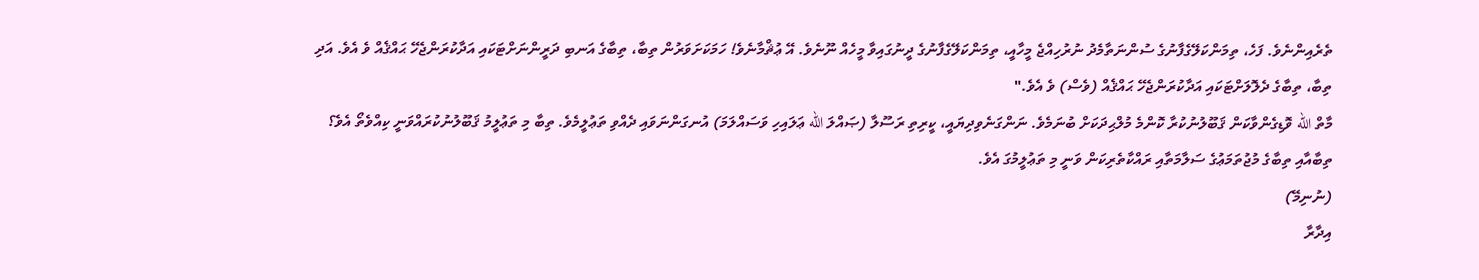ތެރެއިންނެވެ. ފަހެ، ތިމަންކަލޭގެފާނުގެ ސުންނަތާމެދު ނުރުހިއްޖެ މީހާއީ، ތިމަންކަލޭގެފާނުގެ ދީނުގައިވާ މީހެއް ނޫނެވެ. އޭ ޢުޘްމާނެވެ! ހަމަކަށަވަރުން ތިބާ، ތިބާގެ އަނބި ދަރީންނަށްޓަކައި އަދާކުރަންޖެހޭ ޙައްޤެއް ވެ އެވެ. އަދި ތިބާ، ތިބާގެ ދެލޮލަށްޓަކައި އަދާކުރަންޖެހޭ ޙައްޤެއް (ވެސް) ވެ އެވެ."
މާތް الله ވޮޑިގެންވާކަން ޤަބޫލުނުކުރާ ކޮންމެ މުލްޙިދަކަށް ބުނަމެވެ. ނަންގަނެވިދިޔައީ، ކީރިތި ރަސޫލާ (ޞައްލަ الله ޢަލައިހި ވަސައްލަމަ) އުނގަންނަވައި ދެއްވި ތަޢުލީމެވެ. ތިބާ މި ތަޢުލީމު ޤަބޫލުނުކުރައްވަނީ ކިއްވެތޯ އެވެ؟ ތިބާއާއި ތިބާގެ މުޖުތަމަޢުގެ ސަލާމަތާއި ރައްކާތެރިކަން ވަނީ މި ތަޢުލީމުގަ އެވެ.
(ނުނިމޭ)
އިދާރާ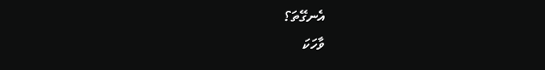އެނގޭތަ؟
ވާހަކަ